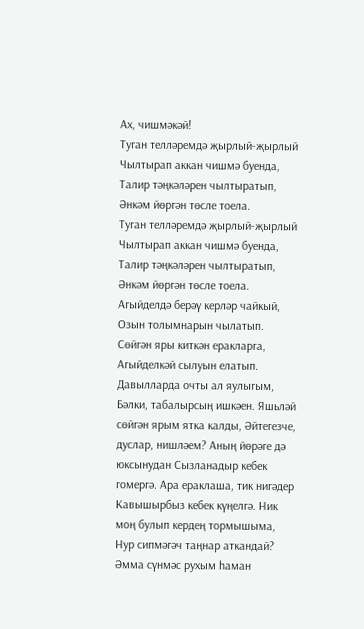Ах, чишмәкәй!
Туган телләремдә җырлый-җырлый
Чылтырап аккан чишмә буенда,
Талир тәңкәләрен чылтыратып,
Әнкәм йөргән төсле тоела.
Туган телләремдә җырлый-җырлый
Чылтырап аккан чишмә буенда,
Талир тәңкәләрен чылтыратып,
Әнкәм йөргән төсле тоела.
Агыйделдә берәү керләр чайкый,
Озын толымнарын чылатып.
Сөйгән яры киткән еракларга,
Агыйделкәй сылуын елатып.
Давылларда очты ал яулыгым, Бәлки, табалырсың ишкәен. Яшьләй сөйгән ярым ятка калды, Әйтегезче, дуслар, нишләем? Аның йөрәге дә юксынудан Сызланадыр кебек гомергә. Ара ераклаша, тик нигәдер Кавышырбыз кебек күңелгә. Ник моң булып кердең тормышыма, Нур сипмәгәч таңнар аткандай? Әмма сүнмәс рухым һаман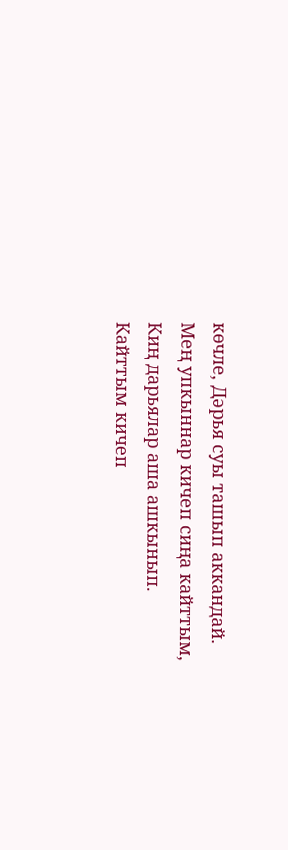көчле, Дәрья суы ташып аккандай.
Мең упкыннар кичеп сиңа кайттым,
Киң дарьялар аша ашкынып.
Кайттым кичеп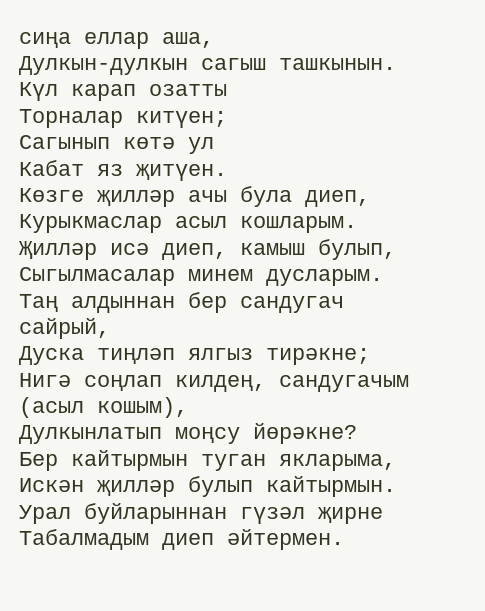сиңа еллар аша,
Дулкын-дулкын сагыш ташкынын.
Күл карап озатты
Торналар китүен;
Сагынып көтә ул
Кабат яз җитүен.
Көзге җилләр ачы була диеп,
Курыкмаслар асыл кошларым.
Җилләр исә диеп, камыш булып,
Сыгылмасалар минем дусларым.
Таң алдыннан бер сандугач сайрый,
Дуска тиңләп ялгыз тирәкне;
Нигә соңлап килдең, сандугачым (асыл кошым),
Дулкынлатып моңсу йөрәкне?
Бер кайтырмын туган якларыма,
Искән җилләр булып кайтырмын.
Урал буйларыннан гүзәл җирне
Табалмадым диеп әйтермен.